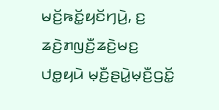ꤗꤢꤩ꤬ꤒꤢꤩ꤭ꤟꤢꤩꤚꤣꤧ꤬, ꤢ꤬ ꤘꤢꤧ꤬ꤊꤜꤢꤪ꤬ꤘꤢꤧ꤬ꤗꤢ꤬ ꤓꤥ꤭ꤟꤣꤧ ꤗ꤫ꤢꤪ꤬ꤔꤣꤧ꤭ꤗ꤫ꤢꤪ꤬ꤞꤢꤩ꤭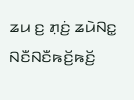ꤘꤣ ꤢ꤬ ꤊ꤫ꤢꤦ꤬ ꤘꤣꤧꤡꤢ꤭ ꤡꤢꤪꤡꤢꤪꤒꤢꤩ꤬ꤒꤢꤩ꤬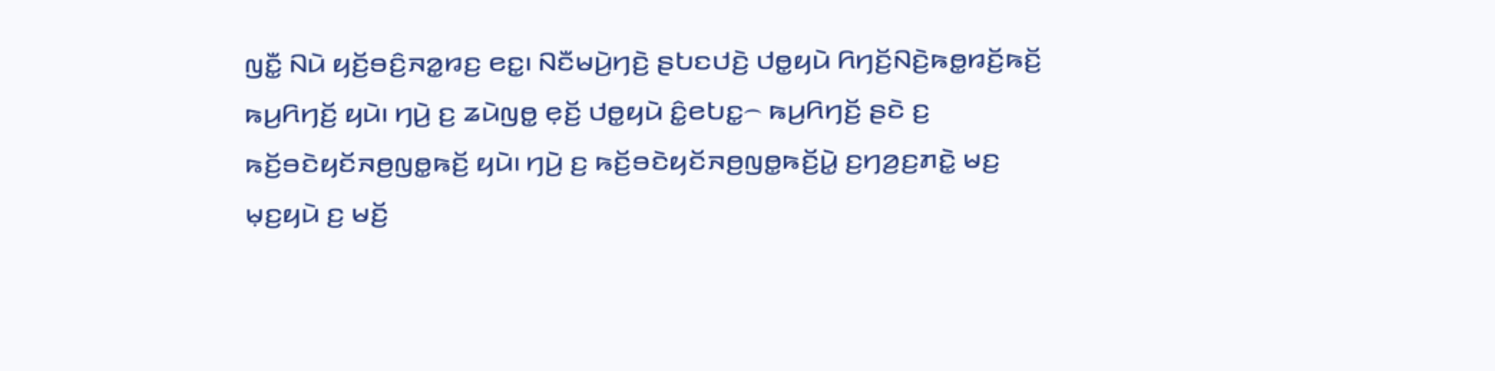ꤜꤢꤪ꤭ ꤡꤣꤧ ꤟꤢꤩ꤬ꤋꤢꤨ꤬ꤏꤤ꤭ꤙꤢ꤬ ꤕꤢ꤭꤯ ꤡꤢꤪꤗꤣꤧ꤬ꤚꤢꤧ꤬ ꤔꤝꤢꤓꤢꤧ꤬ ꤓꤥ꤭ꤟꤣꤧ ꤖꤚꤢꤩ꤬ꤡꤢꤧ꤬ꤒꤥ꤭ꤙꤢꤩ꤬ꤒꤢꤩ꤬ ꤒꤣ꤬ꤖꤚꤢꤩ꤬ ꤟꤣꤧ꤯ ꤚꤣꤧ꤬ ꤢ꤬ ꤘꤣꤧꤜꤥ꤭ ꤕ꤫ꤢꤩ꤬ ꤓꤥ꤭ꤟꤣꤧ ꤢꤨ꤭ꤕꤝꤢ꤭꤮ ꤒꤣ꤬ꤖꤚꤢꤩ꤬ ꤔꤢꤧ ꤢ꤬ ꤒꤢꤩ꤬ꤋꤢꤧꤟꤢꤩꤏꤥ꤬ꤜꤥ꤭ꤒꤢꤩ꤬ ꤟꤣꤧ꤯ ꤚꤣꤧ꤬ ꤢ꤬ ꤒꤢꤩ꤬ꤋꤢꤧꤟꤢꤩꤏꤥ꤬ꤜꤥ꤭ꤒꤢꤩ꤬ꤣꤧ꤭ ꤢ꤬ꤚꤤ꤬ꤢ꤬ꤊꤢꤧ꤭ ꤗꤢ꤬ ꤗ꤫ꤢ꤬ꤟꤣꤧ ꤢ꤬ ꤗꤢꤩ꤬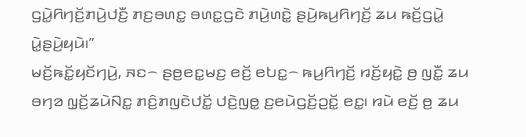ꤞꤣꤧ꤭ꤖꤚꤢꤩ꤬ꤊꤣꤧ꤬ꤓꤢꤪ꤬ ꤊꤢ꤬ꤋꤛꤢ꤭ ꤋꤛꤢ꤭ꤞꤢꤧ ꤊꤣꤧ꤬ꤛꤢꤧ꤭ ꤔꤣꤧ꤬ꤒꤣ꤬ꤖꤚꤢꤩ꤬ ꤘꤣ ꤒꤢꤩ꤬ꤞꤣꤧ꤭ ꤣꤧ꤭ꤔꤣꤧ꤬ꤟꤣꤧ꤯”
ꤗꤢꤩ꤬ꤒꤢꤩ꤭ꤟꤢꤩꤚꤣꤧ꤬, ꤏꤢ꤮ ꤔꤥ꤬ꤕꤢ꤭ꤗꤢ꤬ ꤕꤢꤩ꤬ ꤕꤝꤢ꤭꤮ ꤒꤣ꤬ꤖꤚꤢꤩ꤬ ꤙꤢꤩ꤬ꤟꤢꤧ꤭ ꤥ꤬ ꤜꤢꤪ꤭ ꤘꤣ ꤋꤚꤤ ꤜ꤫ꤢꤩ꤬ꤘꤣꤧꤡꤢ꤭ ꤊꤢꤨ꤬ꤊꤜꤢꤧꤓꤢꤩ꤭ ꤓꤢꤧ꤬ꤜꤥ꤭ ꤢ꤬ꤕꤣꤧꤞꤢꤩ꤬ꤑꤢꤩ꤭ ꤕꤢ꤭꤯ ꤙꤣꤧ ꤕꤢꤩ꤬ ꤥ꤬ ꤘꤣ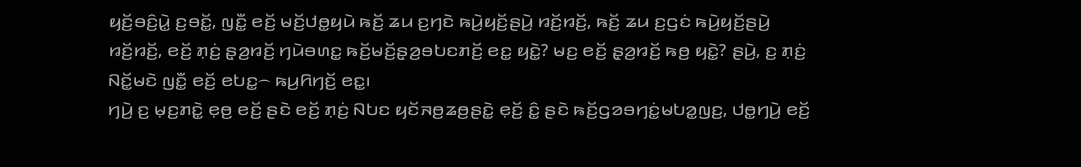ꤟꤢꤩ꤬ꤋꤢꤨ꤬ꤣꤧ꤭ ꤢ꤬ꤋꤢꤩ꤭, ꤜꤢꤪ꤭ ꤕꤢꤩ꤬ ꤗꤢꤩ꤬ꤓꤥ꤭ꤟꤣꤧ ꤒꤢꤩ꤬ ꤘꤣ ꤢ꤬ꤚꤢꤧ ꤒꤣꤧ꤬ꤟꤢꤩ꤬ꤔꤣꤧ꤬ ꤙꤢꤩ꤬ꤙꤢꤩ꤬, ꤒꤢꤩ꤬ ꤘꤣ ꤢ꤬ꤞꤢꤦ ꤒꤣꤧ꤬ꤟꤢꤩ꤬ꤔꤣꤧ꤬ ꤙꤢꤩ꤬ꤙꤢꤩ꤬, ꤕꤢꤩ꤬ ꤊ꤫ꤢꤦ꤬ ꤔ꤫ꤤ꤬ꤙꤢꤩ꤬ ꤚꤣꤧꤋꤛꤢ꤭ ꤒꤢꤩ꤬ꤗꤢꤩ꤬ꤔ꤫ꤤ꤬ꤋꤝꤢꤊꤢꤩ꤬ ꤕꤢ꤭ ꤟꤢꤧ꤭? ꤗꤢ꤬ ꤕꤢꤩ꤬ ꤔ꤫ꤤ꤬ꤙꤢꤩ꤬ ꤒꤥ꤬ ꤟꤢꤧ꤭? ꤔꤣꤧ꤬, ꤢ꤬ ꤊ꤫ꤢꤦ꤬ ꤡꤢꤩ꤭ꤗꤢꤧ ꤜꤢꤪ꤭ ꤕꤢꤩ꤬ ꤕꤝꤢ꤭꤮ ꤒꤣ꤬ꤖꤚꤢꤩ꤬ ꤕꤢ꤭꤯
ꤚꤣꤧ꤬ ꤢ꤬ ꤗ꤫ꤢ꤬ꤊꤢꤧ꤭ ꤕ꤫ꤥ꤬ ꤕꤢꤩ꤬ ꤔꤢꤧ ꤕꤢꤩ꤬ ꤊ꤫ꤢꤦ꤬ ꤡꤝꤢ ꤟꤢꤩꤏꤥ꤬ꤘꤥ꤬ꤔꤢꤧ꤭ ꤕ꤫ꤢꤩ꤬ ꤢꤨ꤭ ꤔꤢꤧ ꤒꤢꤩ꤬ꤞꤤꤋꤚꤢꤦ꤭ꤗꤝꤤ꤭ꤜꤢ꤬, ꤓꤥ꤭ꤚꤣꤧ꤬ ꤕꤢꤩ꤬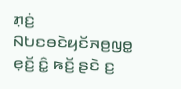ꤊ꤫ꤢꤦ꤬ ꤡꤝꤢꤋꤢꤧꤟꤢꤩꤏꤥ꤬ꤜꤥ꤭ ꤕ꤫ꤢꤩ꤬ ꤢꤨ꤭ ꤒꤢꤩ꤬ ꤔꤢꤧ ꤢ꤬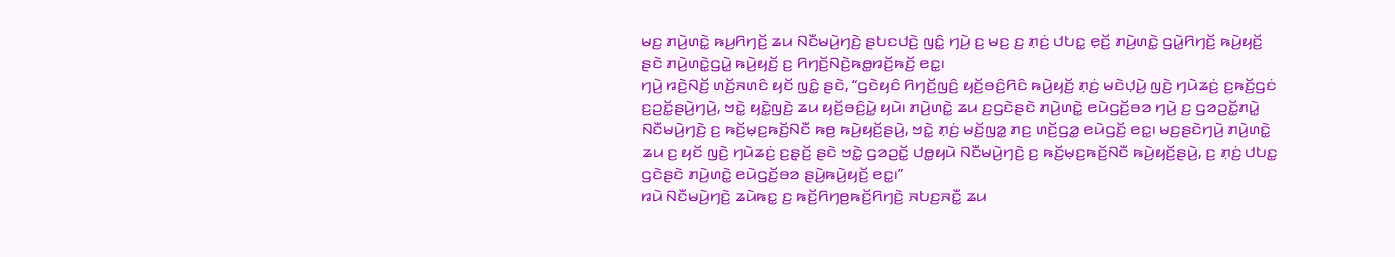ꤗꤢ꤬ ꤊꤣꤧ꤬ꤛꤢꤧ꤭ ꤒꤣ꤬ꤖꤚꤢꤩ꤬ ꤘꤣ ꤡꤢꤪꤗꤣꤧ꤬ꤚꤢꤧ꤬ ꤔꤝꤢꤓꤢꤧ꤬ ꤜꤢꤨ꤭ ꤚꤣꤧ꤬ ꤢ꤬ ꤗꤢ꤬ ꤢ꤬ ꤊ꤫ꤢꤦ꤬ ꤓꤝꤢ꤭ ꤕ꤫ꤢꤩ꤬ ꤊꤣꤧ꤬ꤛꤢꤧ꤭ ꤞꤣꤧ꤭ꤖꤚꤢꤩ꤬ ꤒꤣꤧ꤬ꤟꤢꤩ꤬ ꤔꤢꤧ ꤊꤣꤧ꤬ꤛꤢꤧ꤭ꤞꤣꤧ꤭ ꤒꤣꤧ꤬ꤟꤢꤩ꤬ ꤢ꤬ ꤖꤚꤢꤩ꤬ꤡꤢꤧ꤬ꤒꤥ꤭ꤙꤢꤩ꤬ꤒꤢꤩ꤬ ꤕꤢ꤭꤯
ꤚꤣꤧ꤬ ꤙꤢꤧ꤬ꤡꤢꤩ꤬ ꤛꤢꤩ꤬ꤏꤛꤢꤨ ꤟꤢꤩ ꤜꤢꤨ꤭ ꤔꤢꤧ, “ꤞꤢꤧꤟꤢꤨ ꤖꤚꤢꤩ꤬ꤜꤢꤨ꤬ ꤟꤢꤩ꤬ꤋꤢꤨ꤬ꤖꤢꤨ ꤒꤣꤧ꤬ꤟꤢꤩ꤬ ꤊ꤫ꤢꤦ꤬ ꤗꤢꤧꤓ꤫ꤣꤧ꤬ ꤜꤢꤧ꤬ ꤚꤣꤧꤘꤢꤦ꤬ ꤢ꤬ꤒꤢꤩ꤬ꤞꤢꤦ ꤢ꤬ꤑꤢꤩ꤭ꤔꤣꤧ꤬ꤚꤣꤧ꤬, ꤠꤢꤧ꤭ ꤟꤢꤧ꤭ꤜꤢꤧ꤬ ꤘꤣ ꤟꤢꤩ꤬ꤋꤢꤨ꤬ꤣꤧ꤭ ꤟꤣꤧ꤯ ꤊꤣꤧ꤬ꤛꤢꤧ꤭ ꤘꤣ ꤢ꤬ꤞꤢꤧꤔꤢꤧ ꤊꤣꤧ꤬ꤛꤢꤧ꤭ ꤕꤣꤧꤞꤢꤩ꤬ꤋꤤ ꤚꤣꤧ꤬ ꤢ꤬ ꤞꤤꤑꤢꤩ꤭ꤊꤣꤧ꤭ ꤡꤢꤪꤗꤣꤧ꤬ꤚꤢꤧ꤬ ꤢ꤬ ꤒꤢꤩ꤬ꤗ꤫ꤢ꤬ꤒꤢꤩ꤬ꤡꤢꤪ ꤒꤥ꤬ ꤒꤣꤧ꤬ꤟꤢꤩ꤬ꤔꤣꤧ꤬, ꤠꤢꤧ꤭ ꤊ꤫ꤢꤦ꤬ ꤗꤢꤩ꤬ꤜꤤ꤭ ꤊꤢ꤬ ꤛꤢꤩ꤬ꤞꤤ꤭ ꤕꤣꤧꤞꤢꤩ꤬ ꤕꤢ꤭꤯ ꤗꤢ꤬ꤔꤢꤧꤚꤣꤧ꤬ ꤊꤣꤧ꤬ꤛꤢꤧ꤭ ꤘꤣ ꤢ꤬ ꤟꤢꤩ ꤜꤢꤧ꤬ ꤚꤣꤧꤘꤢꤦ꤬ ꤢ꤬ꤔ꤫ꤢꤩ꤬ ꤔꤢꤧ ꤠꤢꤧ꤭ ꤞꤤꤑꤢꤩ꤭ ꤓꤥ꤭ꤟꤣꤧ ꤡꤢꤪꤗꤣꤧ꤬ꤚꤢꤧ꤬ ꤢ꤬ ꤒꤢꤩ꤬ꤗ꤫ꤢ꤬ꤒꤢꤩ꤬ꤡꤢꤪ ꤒꤣꤧ꤬ꤟꤢꤩ꤬ꤔꤣꤧ꤬, ꤢ꤬ ꤊ꤫ꤢꤦ꤬ ꤓꤝꤢ꤭ ꤞꤢꤧꤔꤢꤧ ꤊꤣꤧ꤬ꤛꤢꤧ꤭ ꤕꤣꤧꤞꤢꤩ꤬ꤋꤤ ꤔꤣꤧ꤬ꤒꤣꤧ꤬ꤟꤢꤩ꤬ ꤕꤢ꤭꤯”
ꤙꤣꤧ ꤡꤢꤪꤗꤣꤧ꤬ꤚꤢꤧ꤬ ꤘꤣꤧꤒꤢ꤭ ꤢ꤬ ꤒꤢꤩ꤬ꤖꤚꤥ꤬ꤒꤢꤩ꤬ꤖꤚꤢꤧ꤬ ꤏꤝꤢ꤬ꤏꤢꤪ꤭ ꤘꤣ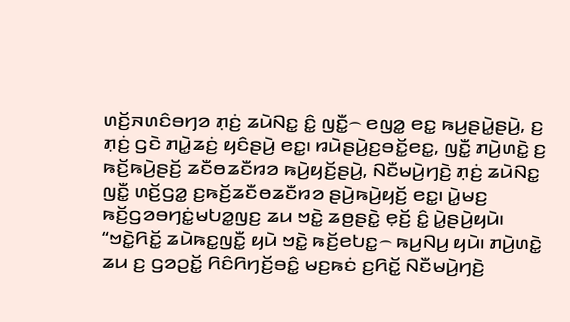ꤛꤢꤩ꤬ꤏꤛꤢꤨꤋꤚꤤ ꤊ꤫ꤢꤦ꤬ ꤘꤣꤧꤡꤢ꤭ ꤢꤨ꤭ ꤜꤢꤪ꤭꤮ ꤕꤜꤤ꤭ ꤕꤢ꤭ ꤒꤣ꤬ꤔꤣꤧ꤭ꤔꤣꤧ꤬, ꤢ꤬ ꤊ꤫ꤢꤦ꤬ ꤞꤢꤧ ꤊꤣꤧ꤭ꤘꤢꤦ꤬ ꤟꤢꤨꤔꤣꤧ꤬ ꤕꤢ꤭꤯ ꤙꤣꤧꤔꤣꤧ꤬ꤢ꤬ꤋꤢꤩ꤭ꤕꤢ꤭, ꤜꤢꤪ꤭ ꤊꤣꤧ꤬ꤛꤢꤧ꤭ ꤢ꤬ ꤒꤢꤩ꤬ꤒꤣꤧ꤬ꤔꤢꤩ꤬ ꤘꤢꤪꤥꤘꤢꤪꤙꤤ ꤒꤣꤧ꤬ꤟꤢꤩ꤬ꤔꤣꤧ꤬, ꤡꤢꤪꤗꤣꤧ꤬ꤚꤢꤧ꤬ ꤊ꤫ꤢꤦ꤬ ꤘꤣꤧꤡꤢ꤭ ꤜꤢꤪ꤭ ꤛꤢꤩ꤬ꤞꤤ꤭ ꤢ꤬ꤒꤢꤩ꤬ꤘꤢꤪꤥꤘꤢꤪꤙꤤ ꤔꤣꤧ꤬ꤒꤣꤧ꤬ꤟꤢꤩ꤬ ꤕꤢ꤭꤯ ꤣꤧ꤭ꤗꤢ꤬ ꤒꤢꤩ꤬ꤞꤤꤋꤚꤢꤦ꤭ꤗꤝꤤ꤭ꤜꤢ꤬ ꤘꤣ ꤠꤢꤧ꤭ ꤘꤥ꤬ꤔꤢꤧ꤭ ꤕ꤫ꤢꤩ꤬ ꤢꤨ꤭ ꤣꤧ꤭ꤔꤣꤧ꤬ꤟꤣꤧ꤯
“ꤠꤢꤧ꤭ꤖꤢꤩ꤭ ꤘꤣꤧꤒꤢ꤭ꤜꤢꤪ꤭ ꤟꤣꤧ ꤠꤢꤧ꤭ ꤒꤢꤩ꤬ꤕꤝꤢ꤭꤮ ꤒꤣ꤬ꤡꤣ꤬ ꤟꤣꤧ꤯ ꤊꤣꤧ꤬ꤛꤢꤧ꤭ ꤘꤣ ꤢ꤬ ꤞꤤꤑꤢꤩ꤭ ꤖꤢꤨꤖꤚꤢꤩ꤬ꤋꤢꤨ꤭ ꤗꤢ꤬ꤒꤢꤦ ꤢ꤬ꤖꤢꤩ꤭ ꤡꤢꤪꤗꤣꤧ꤬ꤚꤢꤧ꤬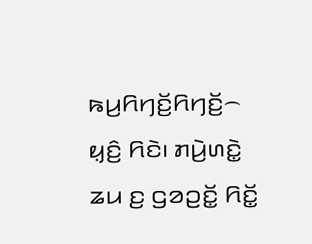ꤒꤣ꤬ꤖꤚꤢꤩ꤬ꤖꤚꤢꤩ꤬꤮ ꤟ꤫ꤢꤨ꤬ ꤖꤢꤧ꤯ ꤊꤣꤧ꤬ꤛꤢꤧ꤭ ꤘꤣ ꤢ꤬ ꤞꤤꤑꤢꤩ꤭ ꤖꤢꤩ꤭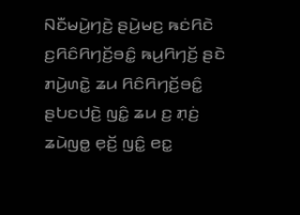ꤡꤢꤪꤗꤣꤧ꤬ꤚꤢꤧ꤬ ꤔꤣꤧ꤬ꤗꤢ꤬ ꤒꤢꤦꤖꤢꤧ ꤢ꤬ꤖꤢꤨꤖꤚꤢꤩ꤬ꤋꤢꤨ꤭ ꤒꤣ꤬ꤖꤚꤢꤩ꤬ ꤔꤢꤧ ꤊꤣꤧ꤬ꤛꤢꤧ꤭ ꤘꤣ ꤖꤢꤨꤖꤚꤢꤩ꤬ꤋꤢꤨ꤭ ꤔꤝꤢꤓꤢꤧ꤬ ꤜꤢꤨ꤭ ꤘꤣ ꤢ꤬ ꤊ꤫ꤢꤦ꤬ ꤘꤣꤧꤜꤥ꤭ ꤕ꤫ꤢꤩ꤬ ꤜꤢꤨ꤭ ꤕꤢ꤭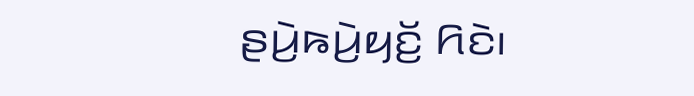ꤔꤣꤧ꤬ꤒꤣꤧ꤬ꤟꤢꤩ꤬ ꤖꤢꤧ꤯